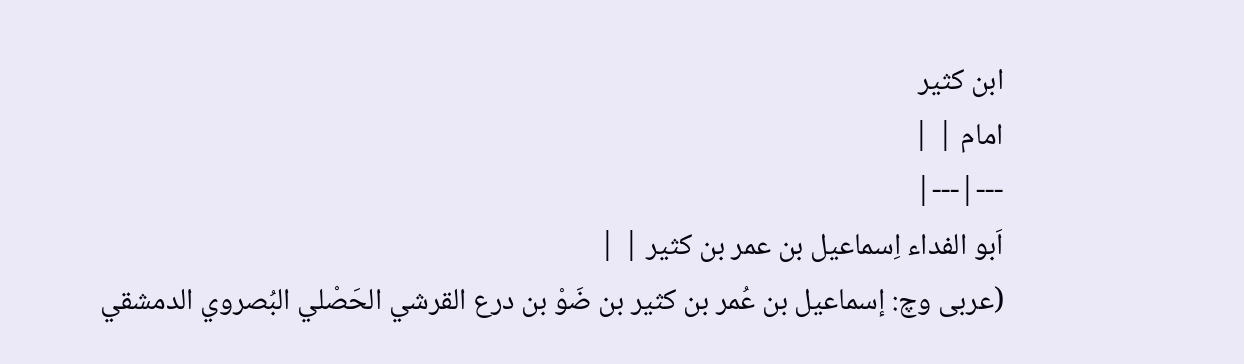ابن کثیر
امام | |
---|---|
اَبو الفداء اِسماعيل بن عمر بن کثیر | |
(عربی وچ: إسماعيل بن عُمر بن كثير بن ضَوْ بن درع القرشي الحَصْلي البُصروي الدمشقي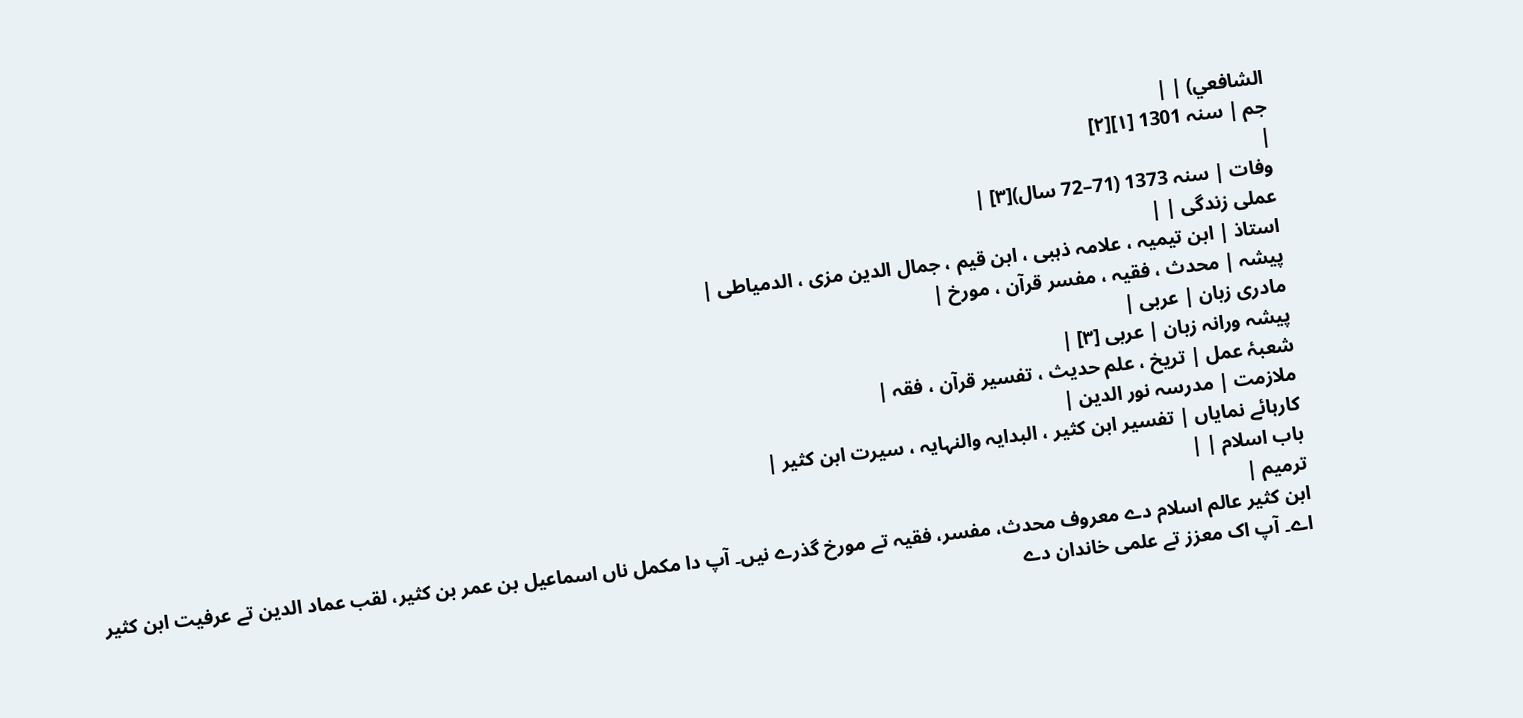الشافعي) | |
جم | سنہ 1301 [۱][۲]
|
وفات | سنہ 1373 (71–72 سال)[۳] |
عملی زندگی | |
استاذ | ابن تیمیہ ، علامہ ذہبی ، ابن قیم ، جمال الدين مزی ، الدمیاطی |
پیشہ | محدث ، فقیہ ، مفسر قرآن ، مورخ |
مادری زبان | عربی |
پیشہ ورانہ زبان | عربی [۳] |
شعبۂ عمل | تریخ ، علم حدیث ، تفسیر قرآن ، فقہ |
ملازمت | مدرسہ نور الدین |
کارہائے نمایاں | تفسیر ابن کثیر ، البدایہ والنہایہ ، سیرت ابن کثیر |
باب اسلام | |
ترمیم |
ابن کثیر عالم اسلام دے معروف محدث، مفسر، فقیہ تے مورخ گذرے نيں۔ آپ دا مکمل ناں اسماعیل بن عمر بن کثیر، لقب عماد الدین تے عرفیت ابن کثیر اے۔ آپ اک معزز تے علمی خاندان دے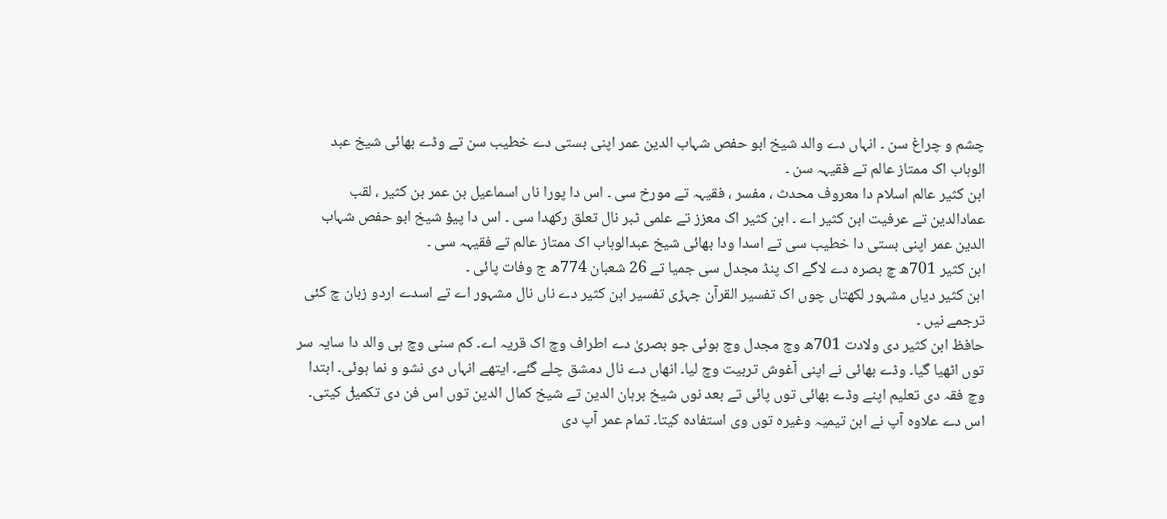چشم و چراغ سن ۔ انہاں دے والد شیخ ابو حفص شہاب الدین عمر اپنی بستی دے خطیب سن تے وڈے بھائی شیخ عبد الوہاب اک ممتاز عالم تے فقیہہ سن ۔
ابن کثیر عالم اسلام دا معروف محدث ، مفسر ، فقیہہ تے مورخ سی ۔ اس دا پورا ناں اسماعیل بن عمر بن کثیر ، لقب عمادالدین تے عرفیت ابن کثیر اے ۔ ابن کثیر اک معزز تے علمی ٹبر نال تعلق رکھدا سی ۔ اس دا پیؤ شیخ ابو حفص شہاب الدین عمر اپنی بستی دا خطیب سی تے اسدا ودا بھائی شیخ عبدالوہاب اک ممتاز عالم تے فقیہہ سی ۔
ابن کثیر 701ھ چ بصرہ دے لاگے اک پنڈ مجدل سی جمیا تے 26 شعبان 774ھ ج وفات پائی ۔
ابن کثیر دیاں مشہور لکھتاں چوں اک تفسیر القرآن جہڑی تفسیر ابن کثیر دے ناں نال مشہور اے تے اسدے اردو زبان چ کئی ترجمے نیں ۔
حافظ ابن کثیر دی ولادت 701ھ وچ مجدل وچ ہوئی جو بصریٰ دے اطراف وچ اک قریہ اے۔ کم سنی وچ ہی والد دا سایہ سر توں اٹھیا گیا۔ وڈے بھائی نے اپنی آغوش تربیت وچ لیا۔ انھاں دے نال دمشق چلے گئے۔ ایتھے انہاں دی نشو و نما ہوئی۔ ابتدا وچ فقہ دی تعلیم اپنے وڈے بھائی توں پائی تے بعد نوں شیخ برہان الدین تے شیخ کمال الدین توں اس فن دی تکمیݪ کيتی۔ اس دے علاوہ آپ نے ابن تیمیہ وغیرہ توں وی استفادہ کيتا۔ تمام عمر آپ دی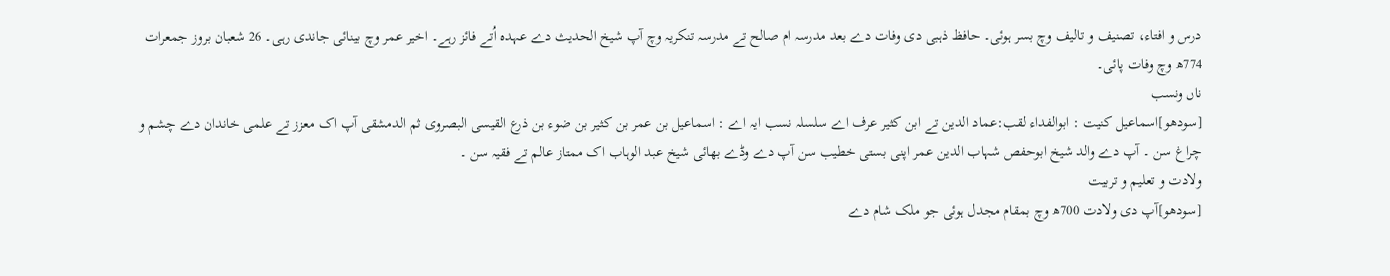درس و افتاء، تصنیف و تالیف وچ بسر ہوئی۔ حافظ ذہبی دی وفات دے بعد مدرسہ ام صالح تے مدرسہ تنکریہ وچ آپ شیخ الحدیث دے عہدہ اُتے فائز رہے۔ اخیر عمر وچ بینائی جاندی رہی۔ 26 شعبان بروز جمعرات 774ھ وچ وفات پائی۔
ناں ونسب
[سودھو]اسماعیل کنیت : ابوالفداء لقب:عماد الدین تے ابن کثیر عرف اے سلسلہ نسب ایہ اے : اسماعیل بن عمر بن کثیر بن ضوء بن ذرع القیسی البصروی ثم الدمشقی آپ اک معزز تے علمی خاندان دے چشم و چراغ سن ۔ آپ دے والد شیخ ابوحفص شہاب الدین عمر اپنی بستی خطیب سن آپ دے وڈے بھائی شیخ عبد الوہاب اک ممتاز عالم تے فقیہ سن ۔
ولادت و تعلیم و تربیت
[سودھو]آپ دی ولادت 700ھ وچ بمقام مجدل ہوئی جو ملک شام دے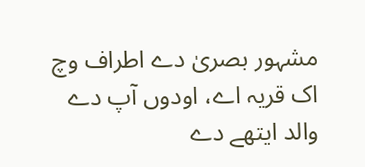مشہور بصریٰ دے اطراف وچ اک قریہ اے، اودوں آپ دے والد ایتھے دے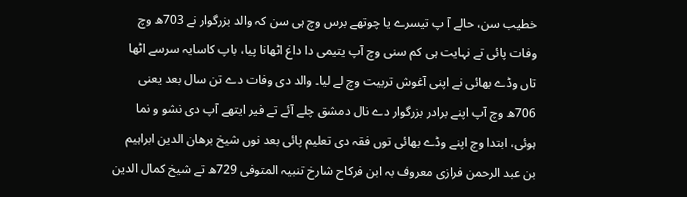خطیب سن، حالے آ پ تیسرے یا چوتھے برس وچ ہی سن کہ والد بزرگوار نے 703ھ وچ وفات پائی تے نہایت ہی کم سنی وچ آپ یتیمی دا داغ اٹھانا پيا، باپ کاسایہ سرسے اٹھا تاں وڈے بھائی نے اپنی آغوش تربیت وچ لے لیا۔ والد دی وفات دے تن سال بعد یعنی 706ھ وچ آپ اپنے برادر بزرگوار دے نال دمشق چلے آئے تے فیر ایتھے آپ دی نشو و نما ہوئی، ابتدا وچ اپنے وڈے بھائی توں فقہ دی تعلیم پائی بعد نوں شیخ برھان الدین ابراہیم بن عبد الرحمن فرازی معروف بہ ابن فرکاح شارخ تنبیہ المتوفی 729ھ تے شیخ کمال الدین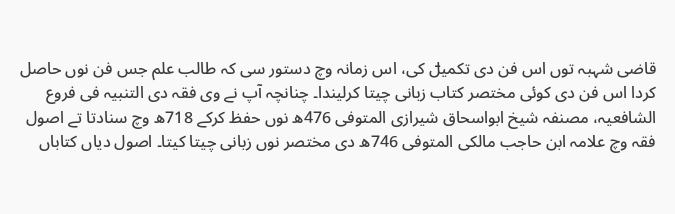قاضی شہبہ توں اس فن دی تکمیݪ کی، اس زمانہ وچ دستور سی کہ طالب علم جس فن نوں حاصل کردا اس فن دی کوئی مختصر کتاب زبانی چيتا کرلیندا۔ چنانچہ آپ نے وی فقہ دی التنبیہ فی فروع الشافعیہ، مصنفہ شیخ ابواسحاق شیرازی المتوفی 476ھ نوں حفظ کرکے 718ھ وچ سنادتا تے اصول فقہ وچ علامہ ابن حاجب مالکی المتوفی 746ھ دی مختصر نوں زبانی چيتا کيتا۔ اصول دیاں کتاباں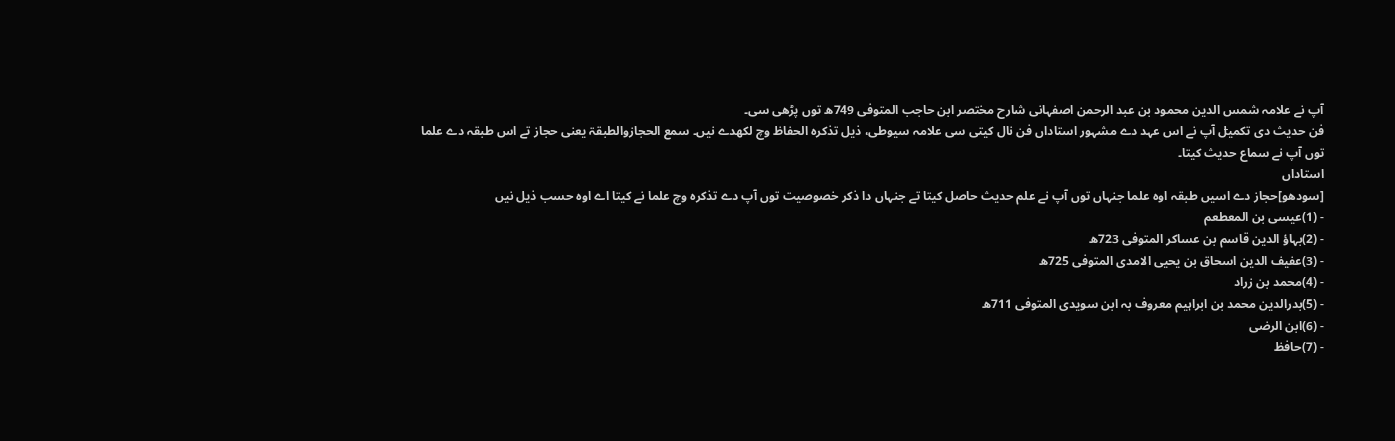آپ نے علامہ شمس الدین محمود بن عبد الرحمن اصفہانی شارح مختصر ابن حاجب المتوفی 749ھ توں پڑھی سی۔
فن حدیث دی تکمیݪ آپ نے اس عہد دے مشہور استاداں فن نال کيتی سی علامہ سیوطی، ذیل تذکرہ الحفاظ وچ لکھدے نيں۔ سمع الحجازوالطبقۃ یعنی حجاز تے اس طبقہ دے علما توں آپ نے سماع حدیث کيتا۔
استاداں
[سودھو]حجاز دے اسيں طبقہ اوہ علما جنہاں توں آپ نے علم حدیث حاصل کيتا تے جنہاں دا ذکر خصوصیت توں آپ دے تذکرہ وچ علما نے کيتا اے اوہ حسب ذیل نيں
- (1)عیسی بن المعطعم
- (2)بہاؤ الدین قاسم بن عساکر المتوفی 723ھ
- (3)عفیف الدین اسحاق بن یحیی الامدی المتوفی 725ھ
- (4)محمد بن زراد
- (5)بدرالدین محمد بن ابراہیم معروف بہ ابن سویدی المتوفی 711ھ
- (6)ابن الرضی
- (7)حافظ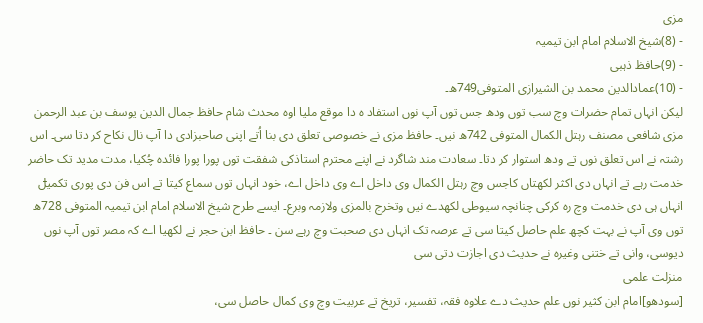مزی
- (8)شیخ الاسلام امام ابن تیمیہ
- (9)حافظ ذہبی
- (10)عمادالدین محمد بن الشیرازی المتوفی749ھ۔
لیکن انہاں تمام حضرات وچ سب توں ودھ جس توں آپ نوں استفاد ہ دا موقع ملیا اوہ محدث شام حافظ جمال الدین یوسف بن عبد الرحمن مزی شافعی مصنف رہتل الکمال المتوفی 742ھ نيں۔ حافظ مزی نے خصوصی تعلق دی بنا اُتے اپنی صاحبزادی دا آپ نال نکاح کر دتا سی۔ اس رشتہ نے اس تعلق نوں تے ودھ استوار کر دتا۔ سعادت مند شاگرد نے اپنے محترم استاذکی شفقت توں پورا پورا فائدہ چُکیا، مدت مدید تک حاضر خدمت رہے تے انہاں دی اکثر لکھتاں کاجس وچ رہتل الکمال وی داخل اے وی داخل اے، خود انہاں توں سماع کيتا تے اس فن دی پوری تکمیݪ انہاں ہی دی خدمت وچ رہ کرکی چنانچہ سیوطی لکھدے نيں وتخرج بالمزی ولازمہ وبرع۔ ايسے طرح شیخ الاسلام امام ابن تیمیہ المتوفی 728ھ توں وی آپ نے بہت کچھ علم حاصل کيتا سی تے عرصہ تک انہاں دی صحبت وچ رہے سن ۔ حافظ ابن حجر نے لکھیا اے کہ مصر توں آپ نوں دیوسی، وانی تے ختنی وغیرہ نے حدیث دی اجازت دتی سی
منزلت علمی
[سودھو]امام ابن کثیر نوں علم حدیث دے علاوہ فقہ، تفسیر، تریخ تے عربیت وچ وی کمال حاصل سی،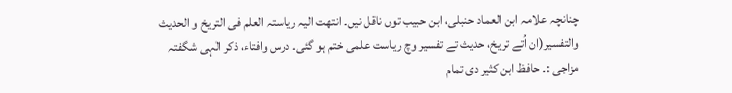چنانچہ علامہ ابن العماد حنبلی، ابن حبیب توں ناقل نيں۔ انتھت الیہ ریاستہ العلم فی التریخ و الحدیث والتفسیر(ان اُتے تریخ، حدیث تے تفسیر وچ ریاست علمی ختم ہو گئی۔ درس وافتاء، ذکر الٰہی شگفتہ مزاجی :۔ حافظ ابن کثیر دی تمام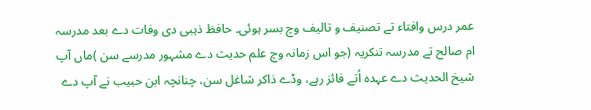عمر درس وافتاء تے تصنیف و تالیف وچ بسر ہوئی۔ حافظ ذہبی دی وفات دے بعد مدرسہ ام صالح تے مدرسہ تنکریہ (جو اس زمانہ وچ علم حدیث دے مشہور مدرسے سن )ماں آپ شیخ الحدیث دے عہدہ اُتے فائز رہے، وڈے ذاکر شاغل سن، چنانچہ ابن حبیب نے آپ دے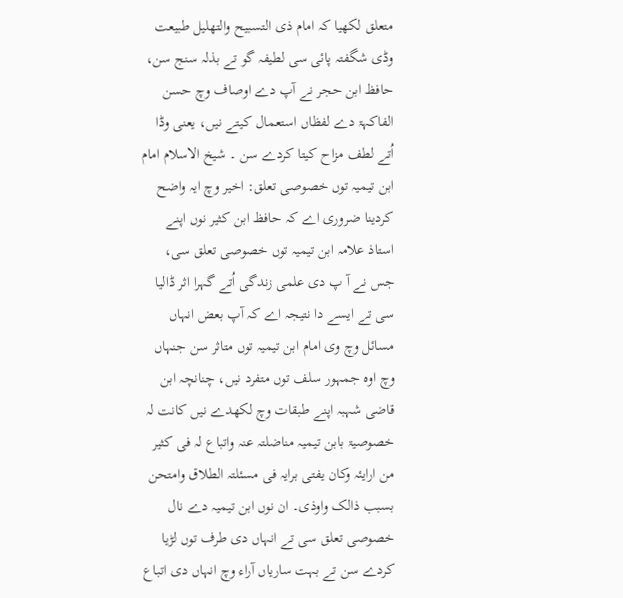متعلق لکھیا کہ امام ذی التسبیح والتھلیل طبیعت وڈی شگفتہ پائی سی لطیفہ گو تے بذلہ سنج سن، حافظ ابن حجر نے آپ دے اوصاف وچ حسن الفاکہۃ دے لفظاں استعمال کيتے نيں، یعنی وڈا اُتے لطف مزاح کيتا کردے سن ۔ شیخ الاسلام امام ابن تیمیہ توں خصوصی تعلق: اخیر وچ ایہ واضح کردینا ضروری اے کہ حافظ ابن کثیر نوں اپنے استاذ علامہ ابن تیمیہ توں خصوصی تعلق سی، جس نے آ پ دی علمی زندگی اُتے گہرا اثر ڈالیا سی تے ايسے دا نتیجہ اے کہ آپ بعض انہاں مسائل وچ وی امام ابن تیمیہ توں متاثر سن جنہاں وچ اوہ جمہور سلف توں متفرد نيں، چنانچہ ابن قاضی شہبہ اپنے طبقات وچ لکھدے نيں کانت لہ خصوصیۃ بابن تیمیہ مناضلتہ عنہ واتباع لہ فی کثیر من ارایئہ وکان یفتی برایہ فی مسئلتہ الطلاق وامتحن بسبب ذالک واوذی۔ ان نوں ابن تیمیہ دے نال خصوصی تعلق سی تے انہاں دی طرف توں لڑیا کردے سن تے بہت ساریاں آراء وچ انہاں دی اتباع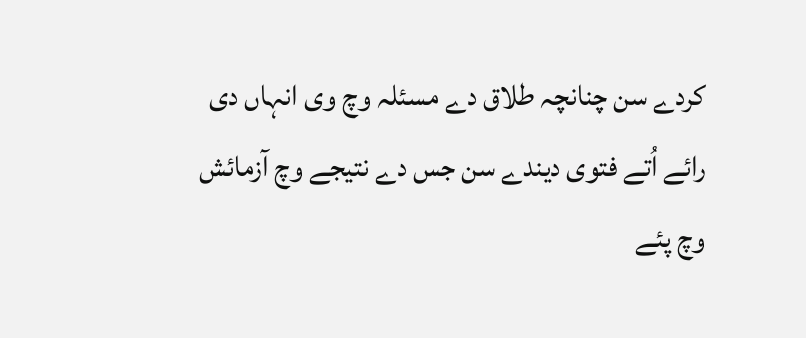کردے سن چنانچہ طلاق دے مسئلہ وچ وی انہاں دی رائے اُتے فتوی دیندے سن جس دے نتیجے وچ آزمائش وچ پئے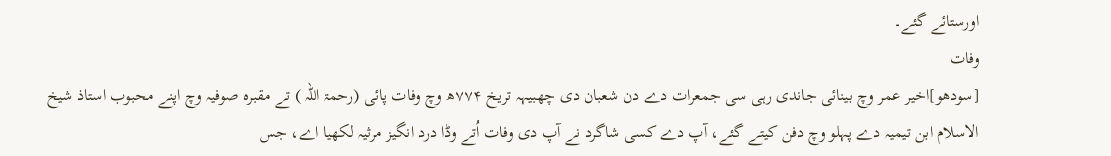اورستائے گئے۔
وفات
[سودھو]اخیر عمر وچ بینائی جاندی رہی سی جمعرات دے دن شعبان دی چھبیہہ تریخ ٧٧۴ھ وچ وفات پائی (رحمۃ اللہ ) تے مقبرہ صوفیہ وچ اپنے محبوب استاذ شیخ الاسلام ابن تیمیہ دے پہلو وچ دفن کيتے گئے، آپ دے کسی شاگرد نے آپ دی وفات اُتے وڈا درد انگیز مرثیہ لکھیا اے، جس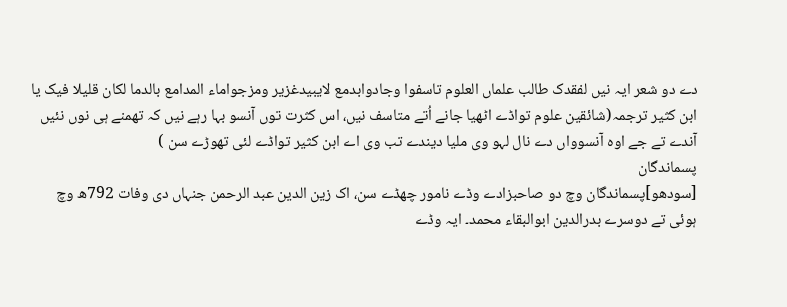دے دو شعر ایہ نيں لفقدک طالب علماں العلوم تاسفوا وجادوابدمع لایبیدغزیر ومزجواماء المدامع بالدما لکان قلیلا فیک یا ابن کثیر ترجمہ(شائقین علوم تواڈے اٹھیا جانے اُتے متاسف نيں، اس کثرت توں آنسو بہا رہے نيں کہ تھمنے ہی نوں نئيں آندے تے جے اوہ آنسوواں دے نال لہو وی ملیا دیندے تب وی اے ابن کثیر تواڈے لئی تھوڑے سن )
پسماندگان
[سودھو]پسماندگان وچ دو صاحبزادے وڈے نامور چھڈے سن، اک زین الدین عبد الرحمن جنہاں دی وفات 792ھ وچ ہوئی تے دوسرے بدرالدین ابوالبقاء محمد۔ ایہ وڈے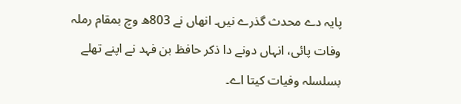پایہ دے محدث گذرے نيں۔ انھاں نے 803ھ وچ بمقام رملہ وفات پائی، انہاں دونے دا ذکر حافظ بن فہد نے اپنے تھلے بسلسلہ وفیات کيتا اے۔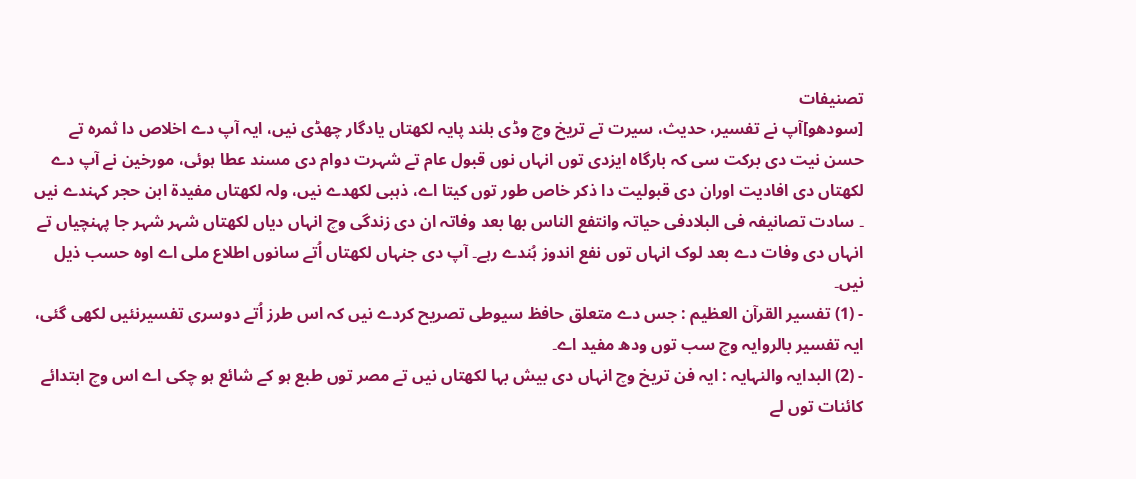تصنیفات
[سودھو]آپ نے تفسیر، حدیث، سیرت تے تریخ وچ وڈی بلند پایہ لکھتاں يادگار چھڈی نيں، ایہ آپ دے اخلاص دا ثمرہ تے حسن نیت دی برکت سی کہ بارگاہ ایزدی توں انہاں نوں قبول عام تے شہرت دوام دی مسند عطا ہوئی، مورخین نے آپ دے لکھتاں دی افادیت اوران دی قبولیت دا ذکر خاص طور توں کيتا اے، ذہبی لکھدے نيں، ولہ لکھتاں مفیدۃ ابن حجر کہندے نيں ۔ سادت تصانیفہ فی البلادفی حیاتہ وانتفع الناس بھا بعد وفاتہ ان دی زندگی وچ انہاں دیاں لکھتاں شہر شہر جا پہنچیاں تے انہاں دی وفات دے بعد لوک انہاں توں نفع اندوز ہُندے رہے۔ آپ دی جنہاں لکھتاں اُتے سانوں اطلاع ملی اے اوہ حسب ذیل نيں۔
- (1) تفسیر القرآن العظیم : جس دے متعلق حافظ سیوطی تصریح کردے نيں کہ اس طرز اُتے دوسری تفسیرنئيں لکھی گئی، ایہ تفسیر بالروایہ وچ سب توں ودھ مفید اے۔
- (2) البدایہ والنہایہ : ایہ فن تریخ وچ انہاں دی بیش بہا لکھتاں نيں تے مصر توں طبع ہو کے شائع ہو چکی اے اس وچ ابتدائے کائنات توں لے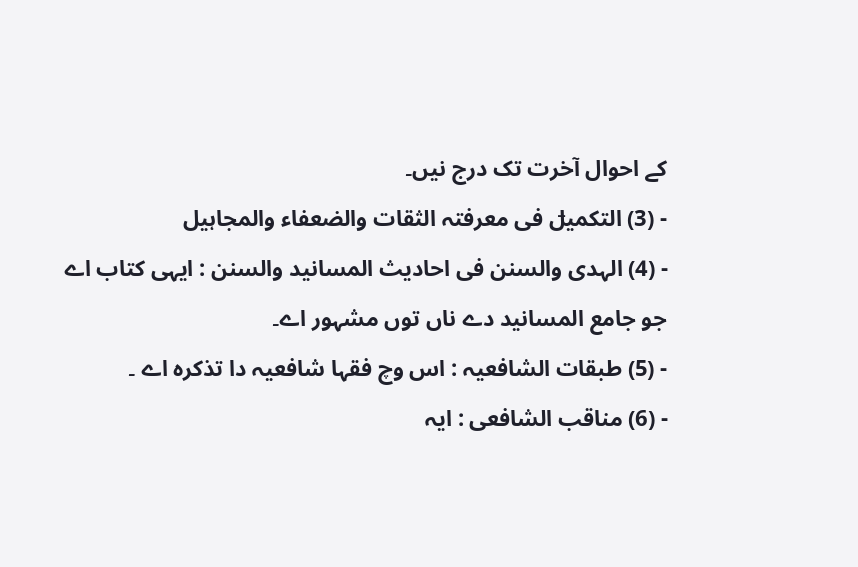کے احوال آخرت تک درج نيں۔
- (3) التکمیݪ فی معرفتہ الثقات والضعفاء والمجاہیل
- (4) الہدی والسنن فی احادیث المسانید والسنن : ایہی کتاب اے جو جامع المسانید دے ناں توں مشہور اے۔
- (5) طبقات الشافعیہ : اس وچ فقہا شافعیہ دا تذکرہ اے ۔
- (6) مناقب الشافعی : ایہ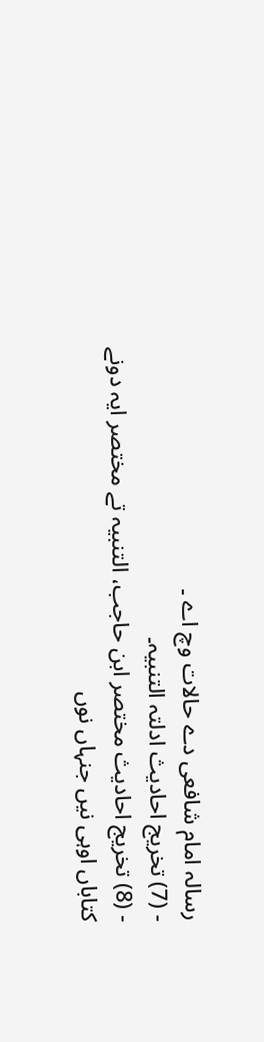رسالہ امام شافعی دے حالات وچ اے ۔
- (7) تخریج احادیث ادلتہ التنبیہ۔
- (8) تخریج احادیث مختصر ابن حاجب، التنبیہ تے مختصر ایہ دونے کتاباں اوہی نيں جنہاں نوں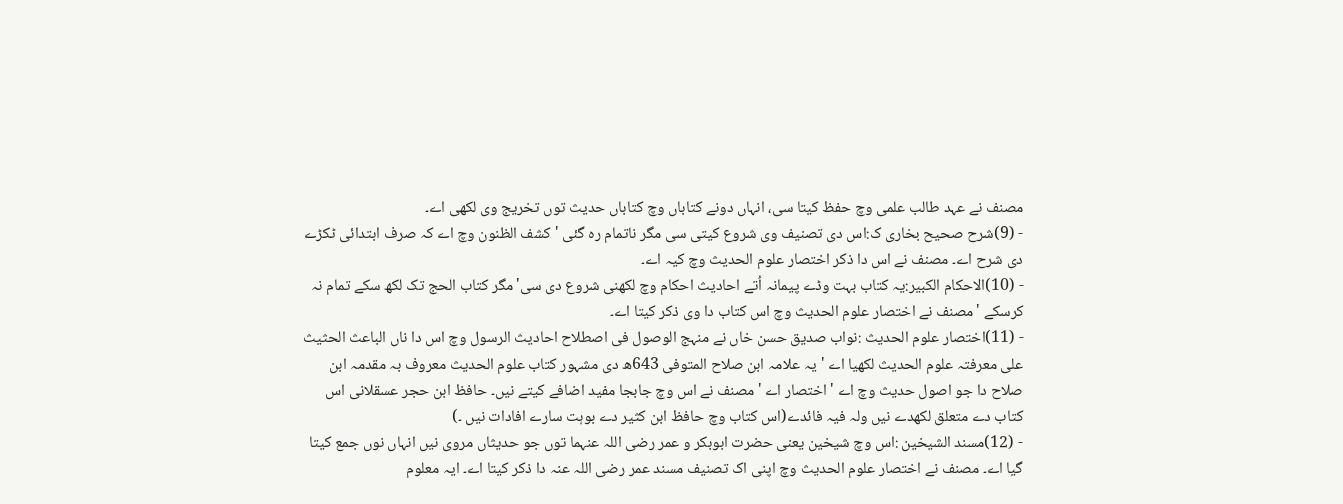مصنف نے عہد طالب علمی وچ حفظ کيتا سی، انہاں دونے کتاباں وچ کتاباں حدیث توں تخریج وی لکھی اے۔
- (9)شرح صحیح بخاری ک:اس دی تصنیف وی شروع کيتی سی مگر ناتمام رہ گئی 'کشف الظنون وچ اے کہ صرف ابتدائی ٹکڑے دی شرح اے۔ مصنف نے اس دا ذکر اختصار علوم الحدیث وچ کیہ اے۔
- (10)الاحکام الکبیر:یہ کتاب بہت وڈے پیمانہ اُتے احادیث احکام وچ لکھنی شروع دی سی'مگر کتاب الحج تک لکھ سکے تمام نہ کرسکے 'مصنف نے اختصار علوم الحدیث وچ اس کتاب دا وی ذکر کيتا اے۔
- (11)اختصار علوم الحدیث :نواب صدیق حسن خاں نے منہج الوصول فی اصطلاح احادیث الرسول وچ اس دا ناں الباعث الحثیث علی معرفتہ علوم الحدیث لکھیا اے 'یہ علامہ ابن صلاح المتوفی 643ھ دی مشہور کتاب علوم الحدیث معروف بہ مقدمہ ابن صلاح دا جو اصول حدیث وچ اے 'اختصار اے 'مصنف نے اس وچ جابجا مفید اضافے کيتے نيں۔ حافظ ابن حجر عسقلانی اس کتاب دے متعلق لکھدے نيں ولہ فیہ فائدے(اس کتاب وچ حافظ ابن کثیر دے بوہت سارے افادات نيں ۔)
- (12)مسند الشیخین :اس وچ شیخین یعنی حضرت ابوبکر و عمر رضی اللہ عنہما توں جو حدیثاں مروی نيں انہاں نوں جمع کيتا گیا اے۔ مصنف نے اختصار علوم الحدیث وچ اپنی اک تصنیف مسند عمر رضی اللہ عنہ دا ذکر کيتا اے۔ ایہ معلوم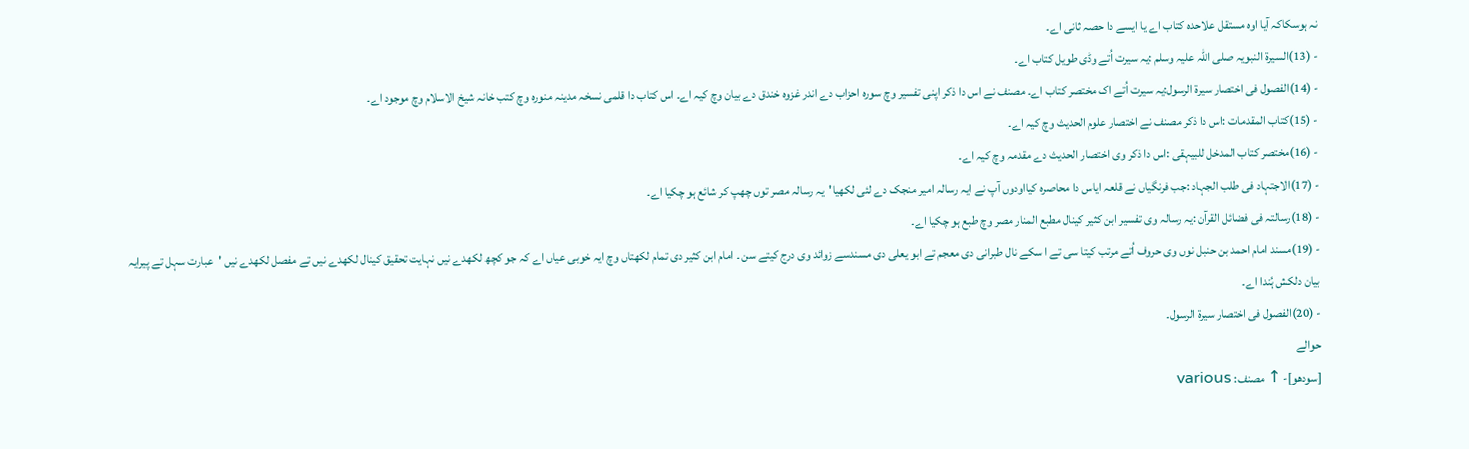نہ ہوسکاکہ آیا اوہ مستقل علاحدہ کتاب اے یا ايسے دا حصہ ثانی اے۔
- (13)السیرۃ النبویہ صلی اللہ علیہ وسلم :یہ سیرت اُتے وڈی طویل کتاب اے۔
- (14)الفصول فی اختصار سیرۃ الرسول:یہ سیرت اُتے اک مختصر کتاب اے۔ مصنف نے اس دا ذکر اپنی تفسیر وچ سورہ احزاب دے اندر غزوہ خندق دے بیان وچ کیہ اے۔ اس کتاب دا قلمی نسخہ مدینہ منورہ وچ کتب خانہ شیخ الاسلام وچ موجود اے۔
- (15)کتاب المقدمات :اس دا ذکر مصنف نے اختصار علوم الحدیث وچ کیہ اے۔
- (16)مختصر کتاب المدخل للبیہقی :اس دا ذکر وی اختصار الحدیث دے مقدمہ وچ کیہ اے۔
- (17)الاجتہاد فی طلب الجہاد :جب فرنگیاں نے قلعہ ایاس دا محاصرہ کیااودوں آپ نے ایہ رسالہ امیر منجک دے لئی لکھیا'یہ رسالہ مصر توں چھپ کر شائع ہو چکيا اے۔
- (18)رسالتہ فی فضائل القرآن :یہ رسالہ وی تفسیر ابن کثیر کینال مطبع المنار مصر وچ طبع ہو چکيا اے۔
- (19)مسند امام احمد بن حنبل نوں وی حروف اُتے مرتب کيتا سی تے ا سکے نال طبرانی دی معجم تے ابو یعلی دی مسندسے زوائد وی درج کيتے سن ۔ امام ابن کثیر دی تمام لکھتاں وچ ایہ خوبی عیاں اے کہ جو کچھ لکھدے نيں نہایت تحقیق کینال لکھدے نيں تے مفصل لکھدے نيں 'عبارت سہل تے پیرایہ بیان دلکش ہُندا اے۔
- (20)الفصول فی اختصار سیرۃ الرسول۔
حوالے
[سودھو]- ↑ مصنف: various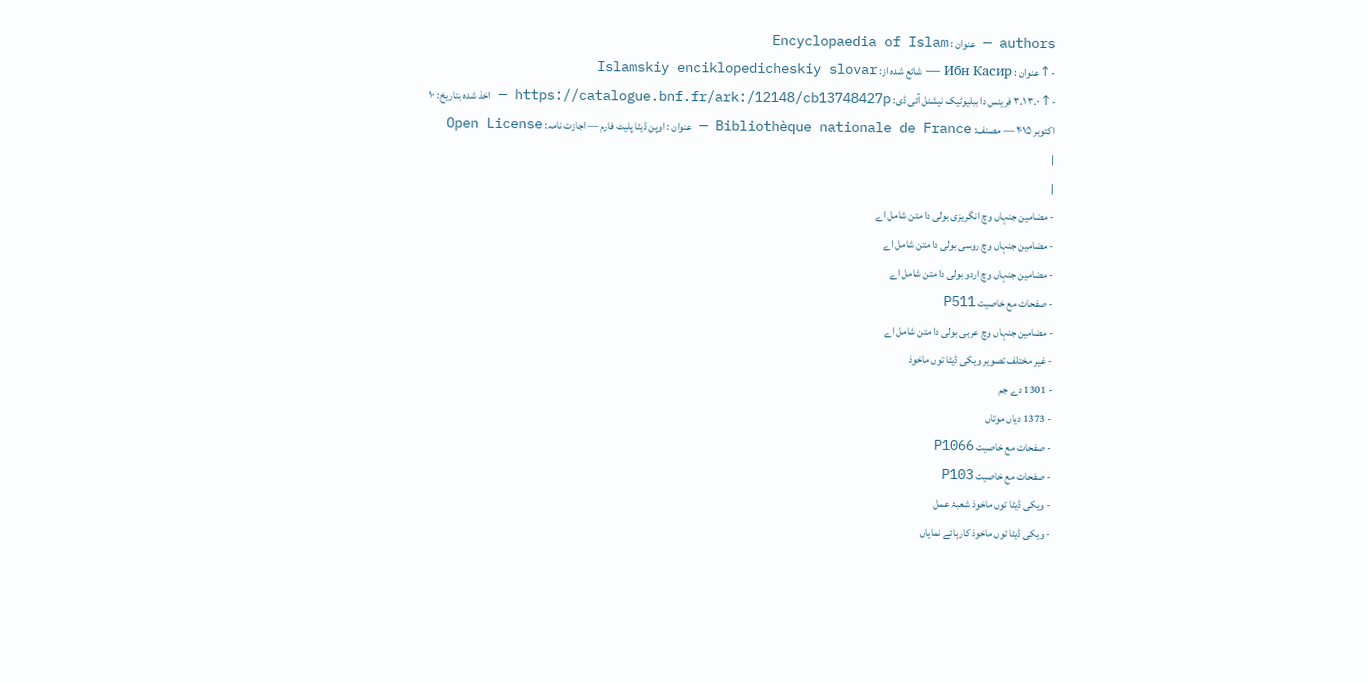authors — عنوان : Encyclopaedia of Islam
- ↑ عنوان : Ибн Касир — شائع شدہ از: Islamskiy enciklopedicheskiy slovar
- ↑ ۳.۰ ۳.۱ فرینس دا ببلیوٹیک نیشنل آئی ڈی: https://catalogue.bnf.fr/ark:/12148/cb13748427p — اخذ شدہ بتاریخ: ۱۰ اکتوبر ۲۰۱۵ — مصنف: Bibliothèque nationale de France — عنوان : اوپن ڈیٹا پلیٹ فارم — اجازت نامہ: Open License
|
|
- مضامین جنہاں وچ انگریزی بولی دا متن شامل اے
- مضامین جنہاں وچ روسی بولی دا متن شامل اے
- مضامین جنہاں وچ اردو بولی دا متن شامل اے
- صفحات مع خاصیت P511
- مضامین جنہاں وچ عربی بولی دا متن شامل اے
- غیر مختلف تصویر ویکی ڈیٹا توں ماخوذ
- 1301 دے جم
- 1373 دیاں موتاں
- صفحات مع خاصیت P1066
- صفحات مع خاصیت P103
- ویکی ڈیٹا توں ماخوذ شعبۂ عمل
- ویکی ڈیٹا توں ماخوذ کارہائے نمایاں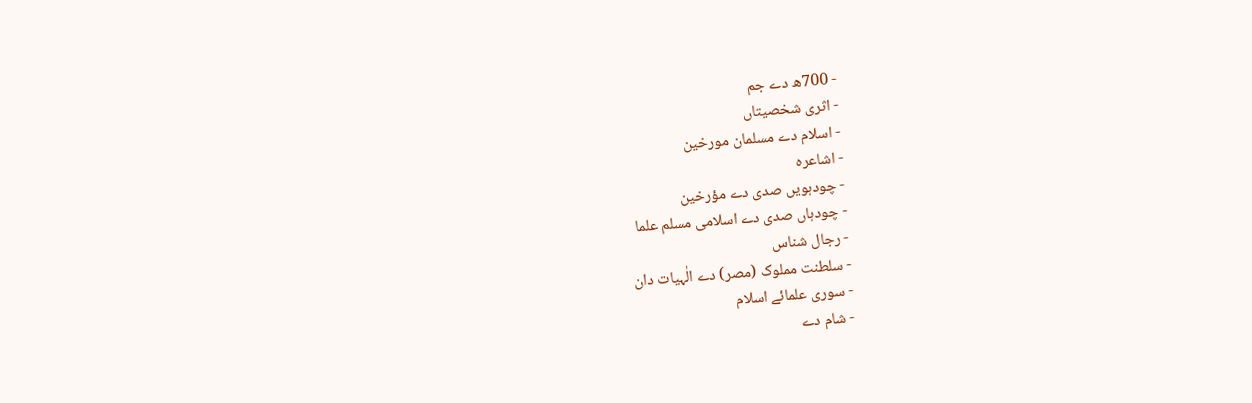- 700ھ دے جم
- اثری شخصیتاں
- اسلام دے مسلمان مورخین
- اشاعرہ
- چودہويں صدی دے مؤرخین
- چودہاں صدی دے اسلامی مسلم علما
- رجال شناس
- سلطنت مملوک (مصر) دے الٰہیات دان
- سوری علمائے اسلام
- شام دے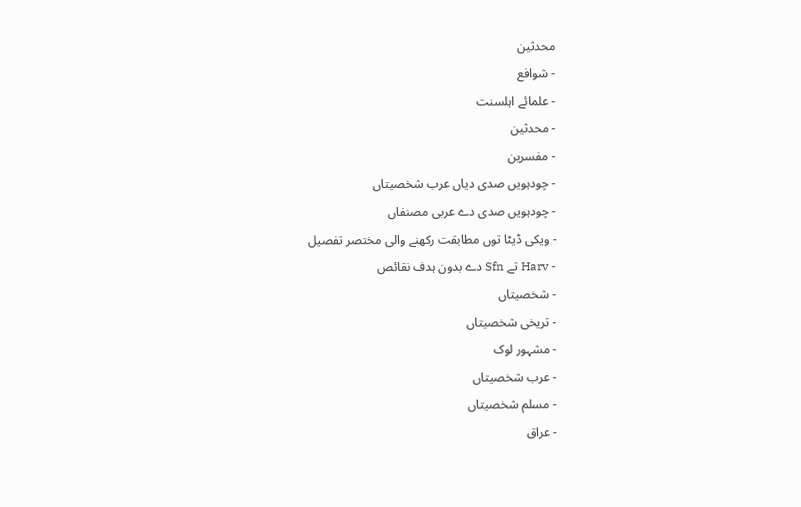محدثین
- شوافع
- علمائے اہلسنت
- محدثین
- مفسرین
- چودہويں صدی دیاں عرب شخصیتاں
- چودہويں صدی دے عربی مصنفاں
- ویکی ڈیٹا توں مطابقت رکھنے والی مختصر تفصیل
- Harv تے Sfn دے بدون ہدف نقائص
- شخصیتاں
- تریخی شخصیتاں
- مشہور لوک
- عرب شخصیتاں
- مسلم شخصیتاں
- عراق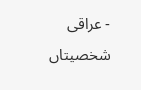- عراقی شخصیتاں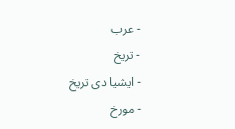- عرب
- تریخ
- ایشیا دی تریخ
- مورخ